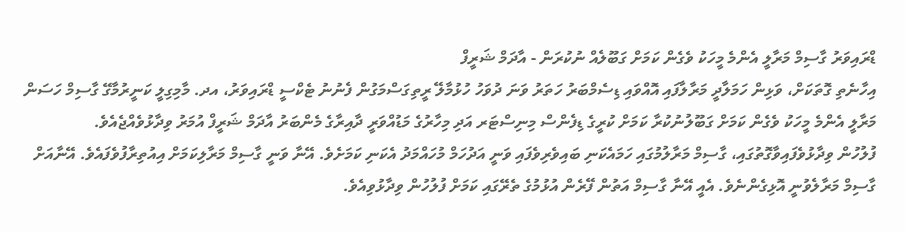ޑްރައިވަރު ގާސިމް މަރާލީ އެންމެ މީހަކު ވެގެން ކަމަށް ގަބޫލެއް ނުކުރަން - އާދަމް ޝަރީފް
އިހާނެތި ގޮތަކަށް، ވަޅިން ހަމަލާދީ މަރާލާފައި އޮއްވައި ޑިސެމްބަރު ހަތަރު ވަނަ ދުވަހު ހުޅުމާލޭ ރީތިގަސްމަގުން ފެނުނު ޓެކްސީ ޑްރައިވަރު، އދ. މާމިގިލީ ކަނީރުމާގޭ ގާސިމް ހަސަން މަރާލީ އެންމެ މީހަކު ވެގެން ކަމަށް ގަބޫލުނުކުރާ ކަމަށް ކުރީގެ ޑިފެންސް މިނިސްޓަރ އަދި މިހާރުގެ މަޑުއްވަރީ ދާއިރާގެ މެންބަރު އާދަމް ޝަރީފް އުމަރު ވިދާޅުވެއްޖެއެވެ.
ފުލުހުން ވިދާޅުވެފައިވާގޮތުގައި، ގާސިމް މަރާލުމުގައި ހަމައެކަނި ބައިވެރިވެފައި ވަނީ އަދުހަމް މުހައްމަދު އެކަނި ކަމަށެވެ. އޭނާ ވަނީ ގާސިމް މަރާލިކަމަށް އިއުތިރާފުވެފައެވެ. އޭނާއަށް ގާސިމް މަރާލެވުނީ އޮޅިގެންނެވެ. އެއީ އޭނާ ގާސިމް އަތުން ފޭރެން އުޅުމުގެ ތެރޭގައި ކަމަށް ފުލުހުން ވިދާޅުވިއެވެ.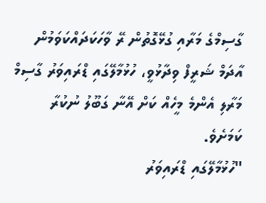ގާސިމްގެ މަރާއި ގުޅޭގޮތުން ރޭ ވާހަކަދައްކަވަމުން އާދަމް ޝަރީފް ވިދާޅުވީ، ހުޅުމާލޭގައި ޑްރައިވަރު ގާސިމް މަރާލި އެންމެ މީހެއް ކަށް އޭނާ ގަބޫލު ނުކުރާ ކަމަށެވެ.
"ހުޅުމާލޭގައި ޑްރައިވަރު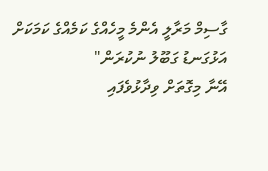ގާސިމް މަރާލީ އެންމެ މީހެއްގެ ކަމެއްގެ ކަމަކަށް އަޅުގަނޑު ގަބޫލު ނުކުރަން"
އޭނާ މިގޮތަށް ވިދާޅުވެފައި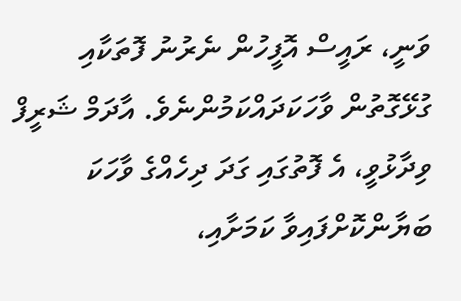ވަނީ، ރައީސް އޮފީހުން ނެރުނު ފޮތަކާއި ގުޅޭގޮތުން ވާހަކަދައްކަމުންނެވެ. އާދަމް ޝަރީފް ވިދާޅުވީ، އެ ފޮތުގައި ގަދަ ދިހެއްގެ ވާހަކަ ބަޔާންކޮށްފައިވާ ކަމަށާއި،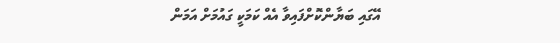އޭގައި ބަޔާންކޮށްފައިވާ އެއް ކަމަކީ ގައުމަށް އަމަން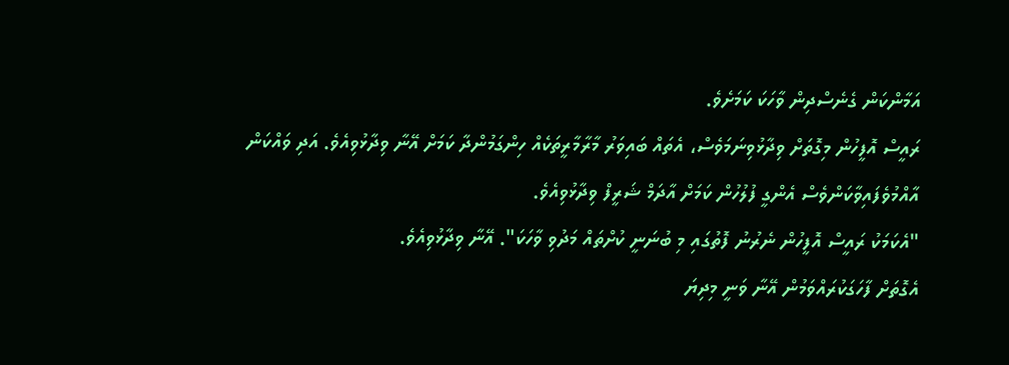އަމާންކަން ގެނެސްދިން ވާހަކަ ކަމަށެވެ.
ރައީސް އޮފީހުން މިގޮތަށް ވިދާޅުވިނަމަވެސް، އެތައް ބައިވަރު މާރާމާރީތަކެއް ހިންގަމުންދާ ކަމަށް އޭނާ ވިދާޅުވިއެވެ. އަދި ވައްކަން އާއްމުވެފައިވާކަންވެސް އެންގީ ފުލުހުން ކަމަށް އާދަމް ޝަރީފް ވިދާޅުވިއެވެ.
"އެކަމަކު ރައީސް އޮފީހުން ނެރުނު ފޮތުގައި މި ބުނަނީ ކުށްތައް މަދުވި ވާހަކަ". އޭނާ ވިދާޅުވިއެވެ.
އެގޮތަށް ފާހަގަކުރައްވަމުން އޭނާ ވަނީ މިދިޔަ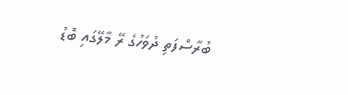ބުރާސްފަތި ދުވަހުގެ ރޭ މާލޭގައި ބޮޑު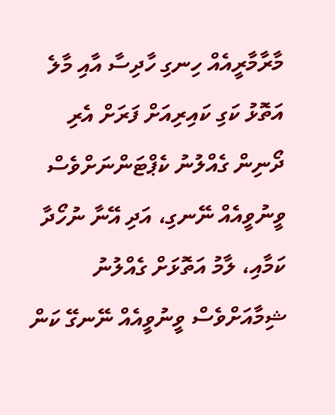މާރާމާރީއެއް ހިނގި ހާދިސާ އާއި މާލެ އަތޮޅު ކަގި ކައިރިއަށް ފަރަށް އެރި ދޯނިން ގެއްލުނު ކެޕްޓަންނަށްވެސް ވީނުވީއެއް ނޭނގި، އަދި އޭނާ ނުހޯދާ ކަމާއި، ލާމު އަތޮޅަށް ގެއްލުނު ޝިމާއަށްވެސް ވީނުވީއެއް ނޭނގޭ ކަން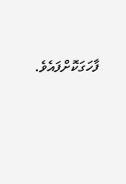ފާހަގަކޮށްފައެވެ.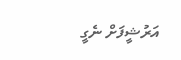އަރުޝީފަށް ނެގީ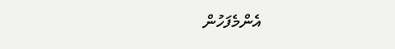އެންމެފަހުން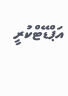އަޕްޑޭޓްކުރީ